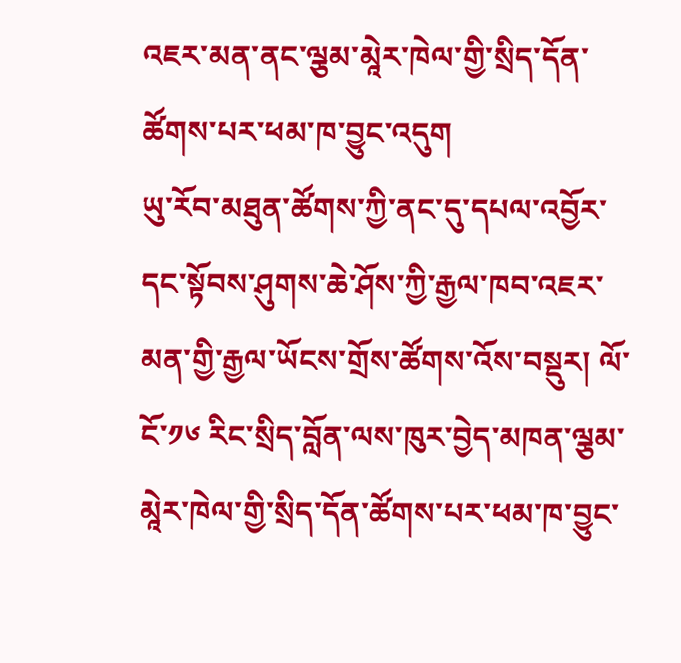འཇར་མན་ནང་ལྕམ་མཱེར་ཁེལ་གྱི་སྲིད་དོན་ཚོགས་པར་ཕམ་ཁ་བྱུང་འདུག
ཡུ་རོབ་མཐུན་ཚོགས་ཀྱི་ནང་དུ་དཔལ་འབྱོར་དང་སྟོབས་ཤུགས་ཆེ་ཤོས་ཀྱི་རྒྱལ་ཁབ་འཇར་མན་གྱི་རྒྱལ་ཡོངས་གྲོས་ཚོགས་འོས་བསྡུར། ལོ་ངོ་༡༦ རིང་སྲིད་བློན་ལས་ཁུར་བྱེད་མཁན་ལྕམ་མཱེར་ཁེལ་གྱི་སྲིད་དོན་ཚོགས་པར་ཕམ་ཁ་བྱུང་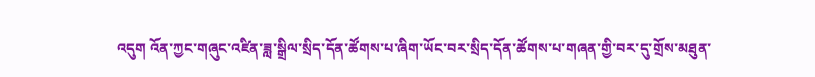འདུག འོན་ཀྱང་གཞུང་འཛིན་ཟླ་སྒྲིལ་སྲིད་དོན་ཚོགས་པ་ཞིག་ཡོང་བར་སྲིད་དོན་ཚོགས་པ་གཞན་གྱི་བར་དུ་གྲོས་མཐུན་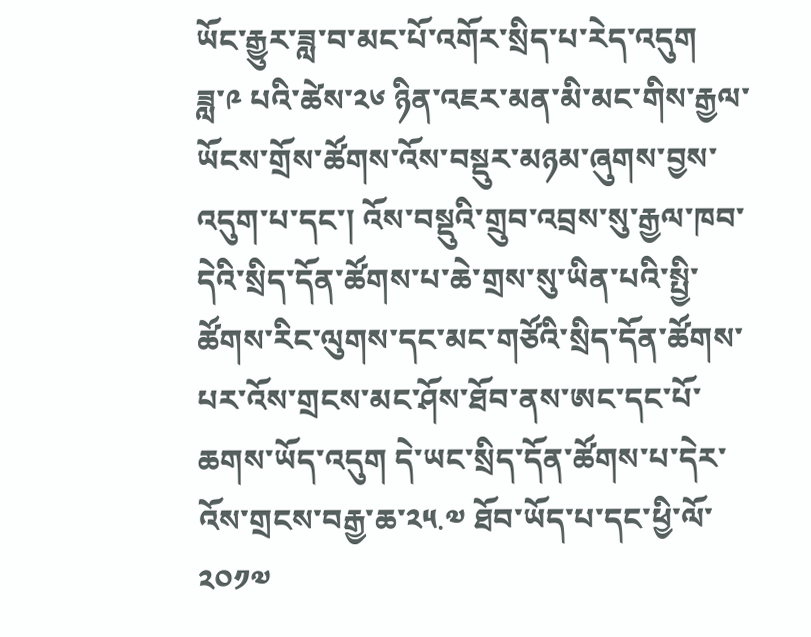ཡོང་རྒྱུར་ཟླ་བ་མང་པོ་འགོར་སྲིད་པ་རེད་འདུག
ཟླ་༩ པའི་ཚེས་༢༦ ཉིན་འཇར་མན་མི་མང་གིས་རྒྱལ་ཡོངས་གྲོས་ཚོགས་འོས་བསྡུར་མཉམ་ཞུགས་བྱས་འདུག་པ་དང་། འོས་བསྡུའི་གྲུབ་འབྲས་སུ་རྒྱལ་ཁབ་དེའི་སྲིད་དོན་ཚོགས་པ་ཆེ་གྲས་སུ་ཡིན་པའི་སྤྱི་ཚོགས་རིང་ལུགས་དང་མང་གཙོའི་སྲིད་དོན་ཚོགས་པར་འོས་གྲངས་མང་ཤོས་ཐོབ་ནས་ཨང་དང་པོ་ཆགས་ཡོད་འདུག དེ་ཡང་སྲིད་དོན་ཚོགས་པ་དེར་འོས་གྲངས་བརྒྱ་ཆ་༢༥.༧ ཐོབ་ཡོད་པ་དང་ཕྱི་ལོ་༢༠༡༧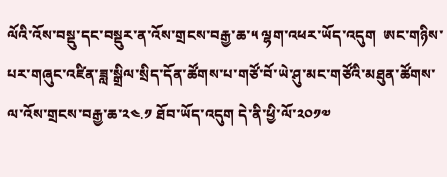ལོའི་འོས་བསྡུ་དང་བསྡུར་ན་འོས་གྲངས་བརྒྱ་ཆ་༥ ལྷག་འཕར་ཡོད་འདུག  ཨང་གཉིས་པར་གཞུང་འཛིན་ཟླ་སྒྲིལ་སྲིད་དོན་ཚོགས་པ་གཙོ་བོ་ཡེ་ཤུ་མང་གཙོའི་མཐུན་ཚོགས་ལ་འོས་གྲངས་བརྒྱ་ཆ་༢༤.༡ ཐོབ་ཡོད་འདུག དེ་ནི་ཕྱི་ལོ་༢༠༡༧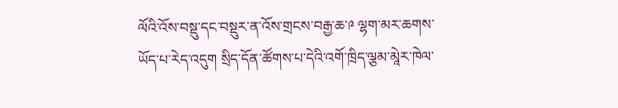ལོའི་འོས་བསྡུ་དང་བསྡུར་ན་འོས་གྲངས་བརྒྱ་ཆ་༩ ལྷག་མར་ཆགས་ཡོད་པ་རེད་འདུག སྲིད་དོན་ཚོགས་པ་དེའི་འགོ་ཁྲིད་ལྕམ་མཱེར་ཁེལ་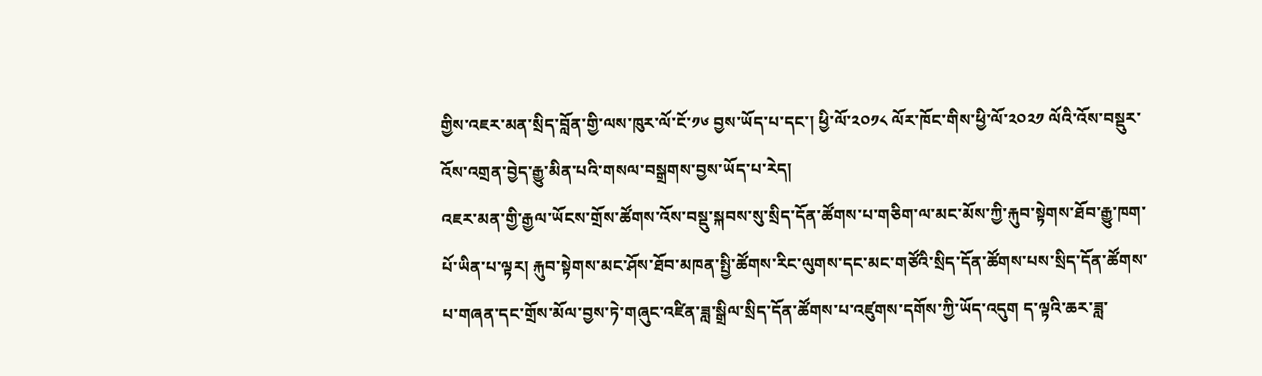གྱིས་འཇར་མན་སྲིད་བློན་གྱི་ལས་ཁུར་ལོ་ངོ་༡༦ བྱས་ཡོད་པ་དང་། ཕྱི་ལོ་༢༠༡༨ ལོར་ཁོང་གིས་ཕྱི་ལོ་༢༠༢༡ ལོའི་འོས་བསྡུར་འོས་འགྲན་བྱེད་རྒྱུ་མིན་པའི་གསལ་བསྒྲགས་བྱས་ཡོད་པ་རེད།
འཇར་མན་གྱི་རྒྱལ་ཡོངས་གྲོས་ཚོགས་འོས་བསྡུ་སྐབས་སུ་སྲིད་དོན་ཚོགས་པ་གཅིག་ལ་མང་མོས་ཀྱི་རྐུབ་སྟེགས་ཐོབ་རྒྱུ་ཁག་པོ་ཡིན་པ་ལྟར། རྐུབ་སྟེགས་མང་ཤོས་ཐོབ་མཁན་སྤྱི་ཚོགས་རིང་ལུགས་དང་མང་གཙོའི་སྲིད་དོན་ཚོགས་པས་སྲིད་དོན་ཚོགས་པ་གཞན་དང་གྲོས་མོལ་བྱས་ཏེ་གཞུང་འཛིན་ཟླ་སྒྲིལ་སྲིད་དོན་ཚོགས་པ་འཛུགས་དགོས་ཀྱི་ཡོད་འདུག ད་ལྟའི་ཆར་ཟླ་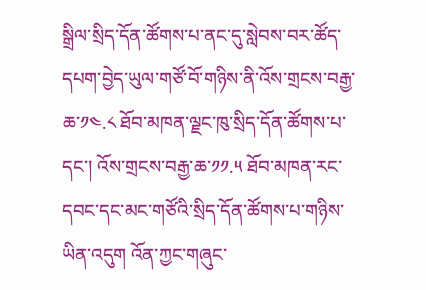སྒྲིལ་སྲིད་དོན་ཚོགས་པ་ནང་དུ་སླེབས་བར་ཚོད་དཔག་བྱེད་ཡུལ་གཙོ་བོ་གཉིས་ནི་འོས་གྲངས་བརྒྱ་ཆ་༡༤.༨ ཐོབ་མཁན་ལྗང་ཁུ་སྲིད་དོན་ཚོགས་པ་དང་། འོས་གྲངས་བརྒྱ་ཆ་༡༡.༥ ཐོབ་མཁན་རང་དབང་དང་མང་གཙོའི་སྲིད་དོན་ཚོགས་པ་གཉིས་ཡིན་འདུག འོན་ཀྱང་གཞུང་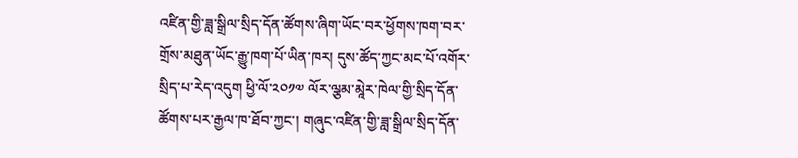འཛིན་གྱི་ཟླ་སྒྲིལ་སྲིད་དོན་ཚོགས་ཞིག་ཡོང་བར་ཕྱོགས་ཁག་བར་གྲོས་མཐུན་ཡོང་རྒྱུ་ཁག་པོ་ཡིན་ཁར། དུས་ཚོད་ཀྱང་མང་པོ་འགོར་སྲིད་པ་རེད་འདུག ཕྱི་ལོ་༢༠༡༧ ལོར་ལྕམ་མཱེར་ཁེལ་གྱི་སྲིད་དོན་ཚོགས་པར་རྒྱལ་ཁ་ཐོབ་ཀྱང་། གཞུང་འཛིན་གྱི་ཟླ་སྒྲིལ་སྲིད་དོན་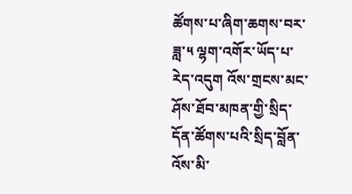ཚོགས་པ་ཞིག་ཆགས་བར་ཟླ་༥ ལྷག་འགོར་ཡོད་པ་རེད་འདུག འོས་གྲངས་མང་ཤོས་ཐོབ་མཁན་གྱི་སྲིད་དོན་ཚོགས་པའི་སྲིད་བློན་འོས་མི་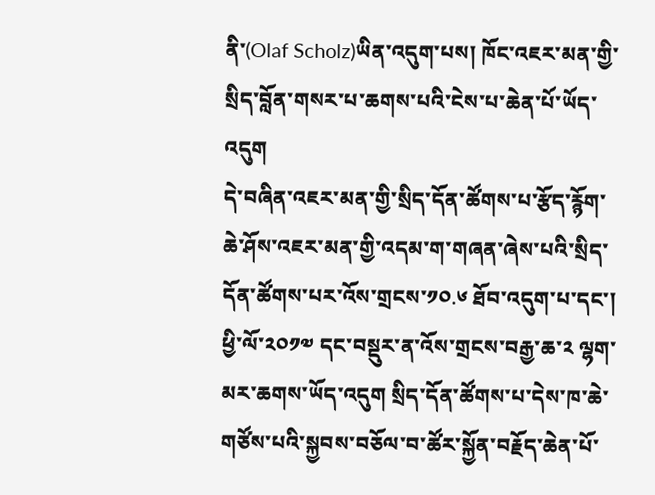ནི་(Olaf Scholz)ཡིན་འདུག་པས། ཁོང་འཇར་མན་གྱི་སྲིད་བློན་གསར་པ་ཆགས་པའི་ངེས་པ་ཆེན་པོ་ཡོད་འདུག
དེ་བཞིན་འཇར་མན་གྱི་སྲིད་དོན་ཚོགས་པ་རྩོད་རྙོག་ཆེ་ཤོས་འཇར་མན་གྱི་འདམ་ག་གཞན་ཞེས་པའི་སྲིད་དོན་ཚོགས་པར་འོས་གྲངས་༡༠.༦ ཐོབ་འདུག་པ་དང་། ཕྱི་ལོ་༢༠༡༧ དང་བསྡུར་ན་འོས་གྲངས་བརྒྱ་ཆ་༢ ལྷག་མར་ཆགས་ཡོད་འདུག སྲིད་དོན་ཚོགས་པ་དེས་ཁ་ཆེ་གཙོས་པའི་སྐྱབས་བཅོལ་བ་ཚོར་སྐྱོན་བརྗོད་ཆེན་པོ་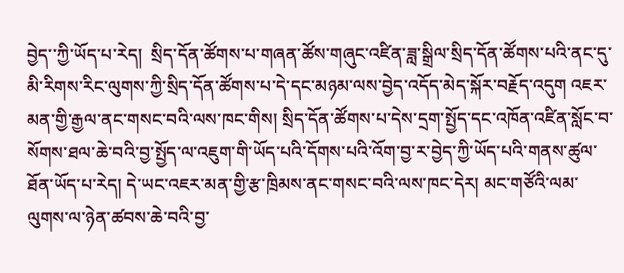བྱེད་་ཀྱི་ཡོད་པ་རེད།  སྲིད་དོན་ཚོགས་པ་གཞན་ཚོས་གཞུང་འཛིན་ཟླ་སྒྲིལ་སྲིད་དོན་ཚོགས་པའི་ནང་དུ་མི་རིགས་རིང་ལུགས་ཀྱི་སྲིད་དོན་ཚོགས་པ་དེ་དང་མཉམ་ལས་བྱེད་འདོད་མེད་སྐོར་བརྗོད་འདུག འཇར་མན་གྱི་རྒྱལ་ནང་གསང་བའི་ལས་ཁང་གིས། སྲིད་དོན་ཚོགས་པ་དེས་དྲག་སྤྱོད་དང་འཁོན་འཛིན་སློང་བ་སོགས་ཐལ་ཆེ་བའི་བྱ་སྤྱོད་ལ་འཇུག་གི་ཡོད་པའི་དོགས་པའི་འོག་བྱ་ར་བྱེད་ཀྱི་ཡོད་པའི་གནས་ཚུལ་ཐོན་ཡོད་པ་རེད། དེ་ཡང་འཇར་མན་གྱི་རྩ་ཁྲིམས་ནང་གསང་བའི་ལས་ཁང་དེར། མང་གཙོའི་ལམ་ལུགས་ལ་ཉེན་ཚབས་ཆེ་བའི་བྱ་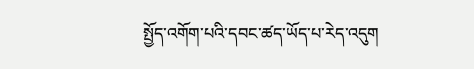སྤྱོད་འགོག་པའི་དབང་ཚད་ཡོད་པ་རེད་འདུག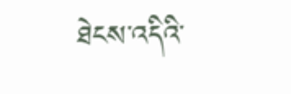ཐེངས་འདིའི་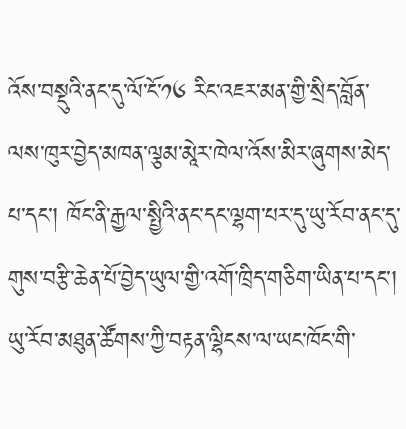འོས་བསྡུའི་ནང་དུ་ལོ་ངོ་༡༦ རིང་འཇར་མན་གྱི་སྲིད་བློན་ལས་ཁུར་བྱེད་མཁན་ལྕམ་མཱེར་ཁེལ་འོས་མིར་ཞུགས་མེད་པ་དང་། ཁོང་ནི་རྒྱལ་སྤྱིའི་ནང་དང་ལྷག་པར་དུ་ཡུ་རོབ་ནང་དུ་གུས་བརྩི་ཆེན་པོ་བྱེད་ཡུལ་གྱི་འགོ་ཁྲིད་གཅིག་ཡིན་པ་དང་། ཡུ་རོབ་མཐུན་ཚོགས་ཀྱི་བརྟན་ལྷིངས་ལ་ཡང་ཁོང་གི་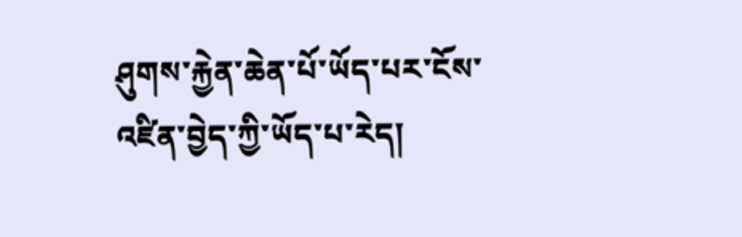ཤུགས་རྐྱེན་ཆེན་པོ་ཡོད་པར་ངོས་འཛིན་བྱེད་ཀྱི་ཡོད་པ་རེད།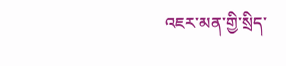འཇར་མན་གྱི་སྲིད་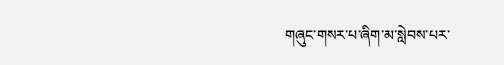གཞུང་གསར་པ་ཞིག་མ་སླེབས་པར་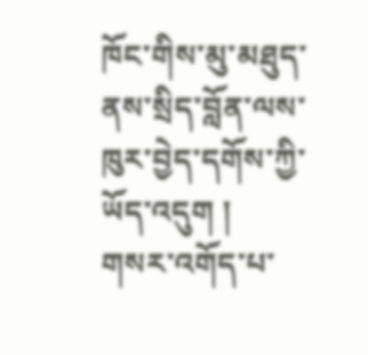ཁོང་གིས་མུ་མཐུད་ནས་སྲིད་བློན་ལས་ཁུར་བྱེད་དགོས་ཀྱི་ཡོད་འདུག །
གསར་འགོད་པ་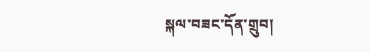སྐལ་བཟང་དོན་གྲུབ།